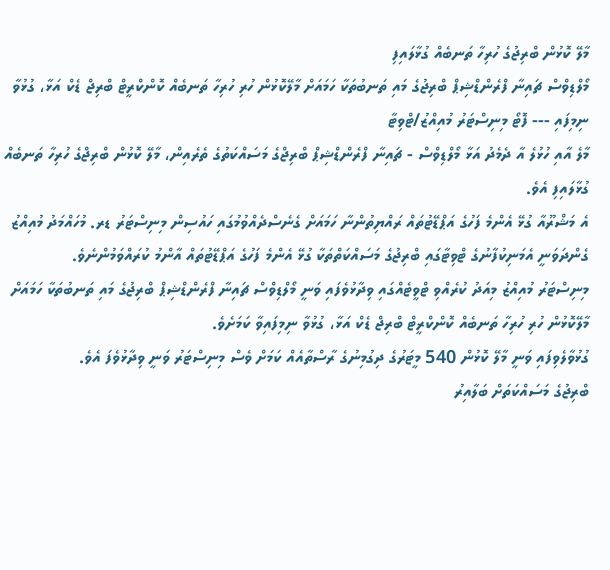މާލޭ ކޮޅުން ބްރިޖުގެ ހުރިހާ ތަނބެއް ގުޅާލައިފި
މޯލްޑިވްސް ޗައިނާ ފްރެންޑްޝިޕް ބްރިޖުގެ މައި ތަނބުތަކާ ހަމައަށް މާލޭކޮޅުން ހުރި ހުރިހާ ތަނބެއް ކޮންކްރީޓް ބްރިޖް ޑެކް އަޅާ، ގުޅުވާ ނިމިފައި --- ފޮޓޯ މިނިސްޓަރު މުއިއްޒު/ޓްވިޓާ
މާލެ އާއި ހުޅުލެ އާ ދެމެދު އަޅާ މޯލްޑިވްސް - ޗައިނާ ފްރެންޑްޝިޕް ބްރިޖްގެ މަސައްކަތުގެ ތެރެއިން، މާލޭ ކޮޅުން ބްރިޖްގެ ހުރިހާ ތަނބެއް ގުޅާލައިފި އެވެ.
އެ މަޝްރޫއާ ގުޅޭ އެންމެ ފަހުގެ އަޕްޑޭޓުތައް ރައްޔިތުންނާ ހަމައަށް ގެނެސްދެއްވުމުގައި ހައުސިން މިނިސްޓަރު ޑރ. މުހައްމަދު މުއިއްޒު ގެންދަވަނީ އެމަނިކުފާނުގެ ޓްވިޓާގައި ބްރިޖުގެ މަސައްކަތްތަކާ ގުޅޭ އެންމެ ފަހުގެ އަޕްޑޭޓުތައް އާންމު ކުރައްވަމުންނެވެ.
މިނިސްޓަރު މުއިއްޒު މިއަދު ކުރެއްވި ޓްވީޓެއްގައި ވިދާޅުވެފައި ވަނީ މޯލްޑިވްސް ޗައިނާ ފްރެންޑްޝިޕް ބްރިޖުގެ މައި ތަނބުތަކާ ހަމައަށް މާލޭކޮޅުން ހުރި ހުރިހާ ތަނބެއް ކޮންކްރީޓް ބްރިޖް ޑެކް އަޅާ، ގުޅުވާ ނިމިފައިވާ ކަމަށެވެ.
ގުޅުވާލެވިފައި ވަނީ މާލޭ ކޮޅުން 540 މީޓަރުގެ ދިގުމިނުގެ ރާސްތާއެއް ކަމަށް ވެސް މިނިސްޓަރު ވަނީ ވިދާޅުވެފަ އެވެ.
ބްރިޖުގެ މަސައްކަތަށް ބަލާއިރު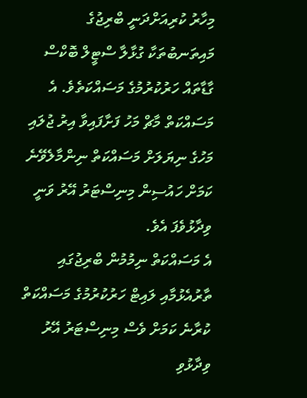މިހާރު ކުރިއަށްދަނީ ބްރިޖުގެ މައިތަނބުތަކާ ގުޅާލާ ސްޓީލް ބޮކްސް ގާޑާތައް ހަރުކުރުމުގެ މަސައްކަތެވެ. އެ މަސައްކަތް މާޗް މަހު ފަށާފައިވާ އިރު ޖުލައި މަހުގެ ނިޔަލަށް މަސައްކަތް ނިންމާލެވޭނެ ކަމަށް ހައުސިން މިނިސްޓަރު އޭރު ވަނީ ވިދާޅުވެފަ އެވެ.
އެ މަސައްކަތް ނިމުމުން ބްރިޖުގައި ތާރުއެޅުމާއި ލައިޓް ހަރުކުރުމުގެ މަސައްކަތް ކުރާނެ ކަމަށް ވެސް މިނިސްޓަރު އޭރު ވިދާޅުވި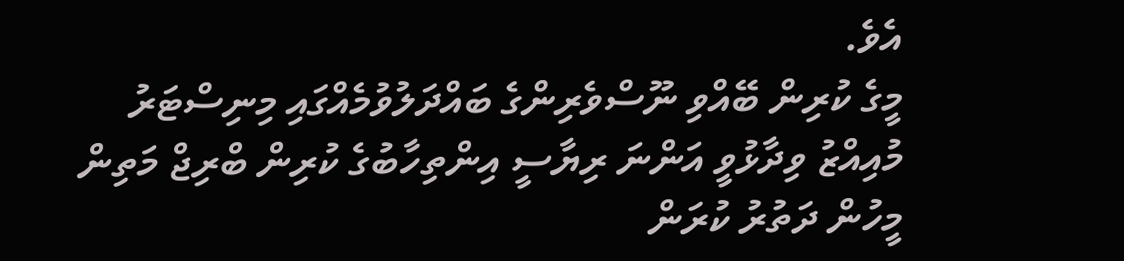އެވެ.
މީގެ ކުރިން ބޭއްވި ނޫސްވެރިންގެ ބައްދަލުވުމެއްގައި މިނިސްޓަރު މުއިއްޒު ވިދާޅުވީ އަންނަ ރިޔާސީ އިންތިހާބުގެ ކުރިން ބްރިޖް މަތިން މީހުން ދަތުރު ކުރަން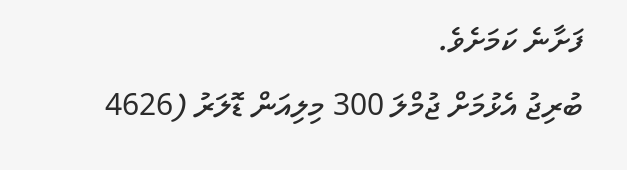ފަށާނެ ކަމަށެވެ.
ބުރިޖު އެޅުމަށް ޖުމްލަ 300 މިލިއަން ޑޮލަރު (4626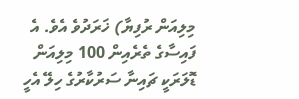މިލިއަން ރުފިޔާ) ޚަރަދުވެ އެވެ. އެ ފައިސާގެ ތެރެއިން 100 މިލިއަން ޑޮލަރަކީ ޗައިނާ ސަރުކާރުގެ ހިލޭ އެހީ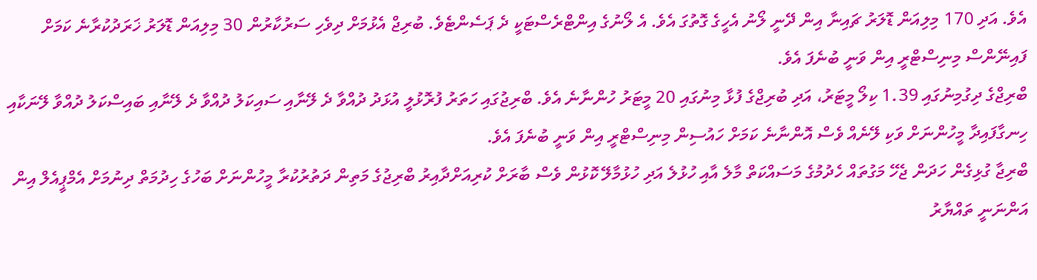އެވެ. އަދި 170 މިލިއަން ޑޮލަރު ޗައިނާ އިން ދޭނީ ލޯނު އެހީގެ ގޮތުގަ އެވެ. އެ ލޯނުގެ އިންޓްރެސްޓަކީ ދެ ޕަސެންޓެވެ. ބުރިޖް އެޅުމަށް ދިވެހި ސަރުކާރުން 30 މިލިއަން ޑޮލަރު ޚަރަދުކުރާނެ ކަމަށް ފައިނޭންސް މިނިސްޓްރީ އިން ވަނީ ބުނެފަ އެވެ.
ބްރިޖްގެ ދިގުމިނުގައި 1.39 ކިލޯ މީޓަރު، އަދި ބުރިޖްގެ ފުޅާ މިނުގައި 20 މީޓަރު ހުންނާނެ އެވެ. ބްރިޖުގައި ހަތަރު ފުރޮޅުލީ އުޅަދު ދުއްވާ ދެ ލޭނާއި ސައިކަލު ދުއްވާ ދެ ލޭނާއި ބައިސްކަލު ދުއްވާ ލޭނަކާއި ހިނގާފައިދާ މީހުންނަށް ވަކި ލޭނެއް ވެސް އޮންނާނެ ކަމަށް ހައުސިން މިނިސްޓްރީ އިން ވަނީ ބުނެފަ އެވެ.
ބްރިޖާ ގުޅިގެން ހަދަން ޖެހޭ މަގުތައް ހެދުމުގެ މަސައްކަތް މާލެ އާއި ހުޅުލެ އަދި ހުޅުމާލޭ ކޮޅުން ވެސް ބާރަށް ކުރިއަށްދާއިރު ބްރިޖުގެ މަތިން ދަތުރުކުރާ މީހުންނަށް ބަހުގެ ހިދުމަތް ދިނުމަށް އެމްޕީއެލް އިން އަންނަނީ ތައްޔާރު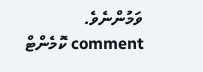ވަމުންނެވެ.
comment ކޮމެންޓް